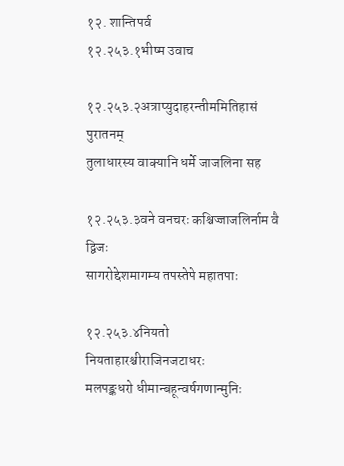१२. शान्तिपर्व
१२.२५३.१भीष्म उवाच

१२.२५३.२अत्राप्युदाहरन्तीममितिहासं पुरातनम्
तुलाधारस्य वाक्यानि धर्मे जाजलिना सह

१२.२५३.३वने वनचरः कश्चिज्जाजलिर्नाम वै द्विजः
सागरोद्देशमागम्य तपस्तेपे महातपाः

१२.२५३.४नियतो नियताहारश्चीराजिनजटाधरः
मलपङ्कधरो धीमान्बहून्वर्षगणान्मुनिः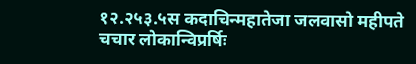१२.२५३.५स कदाचिन्महातेजा जलवासो महीपते
चचार लोकान्विप्रर्षिः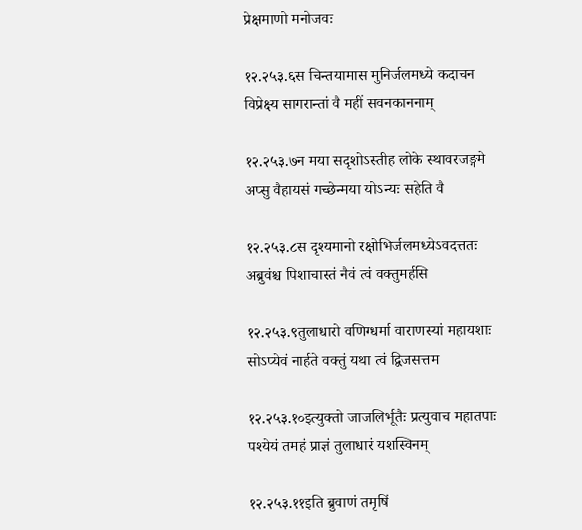प्रेक्षमाणो मनोजवः

१२.२५३.६स चिन्तयामास मुनिर्जलमध्ये कदाचन
विप्रेक्ष्य सागरान्तां वै महीं सवनकाननाम्

१२.२५३.७न मया सदृशोऽस्तीह लोके स्थावरजङ्गमे
अप्सु वैहायसं गच्छेन्मया योऽन्यः सहेति वै

१२.२५३.८स दृश्यमानो रक्षोभिर्जलमध्येऽवदत्ततः
अब्रुवंश्च पिशाचास्तं नैवं त्वं वक्तुमर्हसि

१२.२५३.९तुलाधारो वणिग्धर्मा वाराणस्यां महायशाः
सोऽप्येवं नार्हते वक्तुं यथा त्वं द्विजसत्तम

१२.२५३.१०इत्युक्तो जाजलिर्भूतैः प्रत्युवाच महातपाः
पश्येयं तमहं प्राज्ञं तुलाधारं यशस्विनम्

१२.२५३.११इति ब्रुवाणं तमृषिं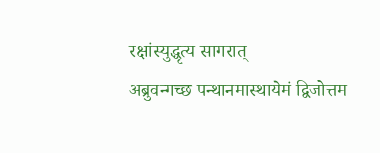रक्षांस्युद्धृत्य सागरात्
अब्रुवन्गच्छ पन्थानमास्थायेमं द्विजोत्तम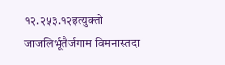१२.२५३.१२इत्युक्तो जाजलिर्भूतैर्जगाम विमनास्तदा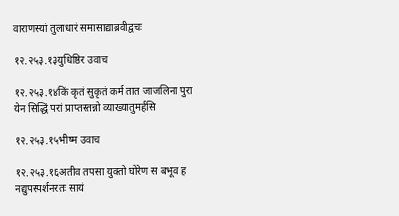वाराणस्यां तुलाधारं समासाद्याब्रवीद्वचः

१२.२५३.१३युधिष्ठिर उवाच

१२.२५३.१४किं कृतं सुकृतं कर्म तात जाजलिना पुरा
येन सिद्धिं परां प्राप्तस्तन्नो व्याख्यातुमर्हसि

१२.२५३.१५भीष्म उवाच

१२.२५३.१६अतीव तपसा युक्तो घोरेण स बभूव ह
नद्युपस्पर्शनरतः सायं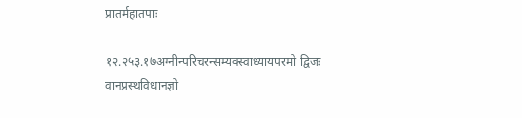प्रातर्महातपाः

१२.२५३.१७अग्नीन्परिचरन्सम्यक्स्वाध्यायपरमो द्विजः
वानप्रस्थविधानज्ञो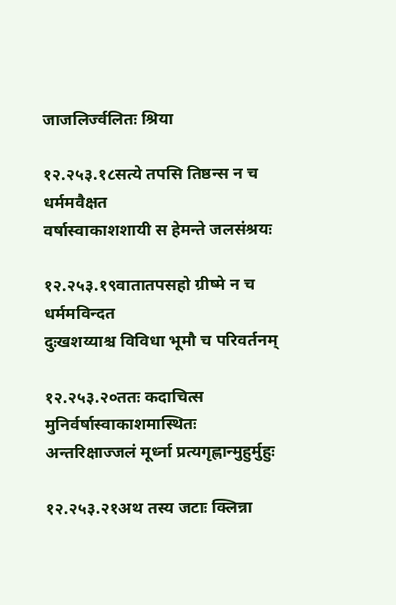जाजलिर्ज्वलितः श्रिया

१२.२५३.१८सत्ये तपसि तिष्ठन्स न च धर्ममवैक्षत
वर्षास्वाकाशशायी स हेमन्ते जलसंश्रयः

१२.२५३.१९वातातपसहो ग्रीष्मे न च धर्ममविन्दत
दुःखशय्याश्च विविधा भूमौ च परिवर्तनम्

१२.२५३.२०ततः कदाचित्स मुनिर्वर्षास्वाकाशमास्थितः
अन्तरिक्षाज्जलं मूर्ध्ना प्रत्यगृह्णान्मुहुर्मुहुः

१२.२५३.२१अथ तस्य जटाः क्लिन्ना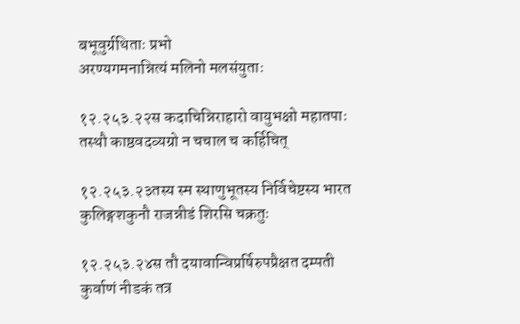बभूवुर्ग्रथिताः प्रभो
अरण्यगमनान्नित्यं मलिनो मलसंयुताः

१२.२५३.२२स कदाचिन्निराहारो वायुभक्षो महातपाः
तस्थौ काष्ठवदव्यग्रो न चचाल च कर्हिचित्

१२.२५३.२३तस्य स्म स्थाणुभूतस्य निर्विचेष्टस्य भारत
कुलिङ्गशकुनौ राजन्नीडं शिरसि चक्रतुः

१२.२५३.२४स तौ दयावान्विप्रर्षिरुपप्रैक्षत दम्पती
कुर्वाणं नीडकं तत्र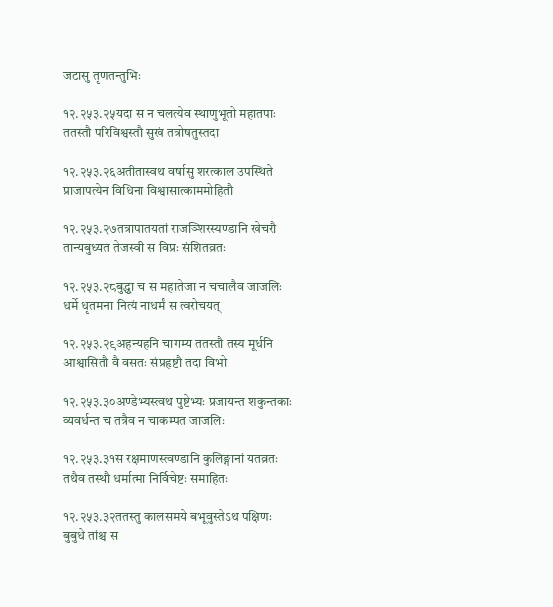जटासु तृणतन्तुभिः

१२.२५३.२५यदा स न चलत्येव स्थाणुभूतो महातपाः
ततस्तौ परिविश्वस्तौ सुखं तत्रोषतुस्तदा

१२.२५३.२६अतीतास्वथ वर्षासु शरत्काल उपस्थिते
प्राजापत्येन विधिना विश्वासात्काममोहितौ

१२.२५३.२७तत्रापातयतां राजञ्शिरस्यण्डानि खेचरौ
तान्यबुध्यत तेजस्वी स विप्रः संशितव्रतः

१२.२५३.२८बुद्ध्वा च स महातेजा न चचालैव जाजलिः
धर्मे धृतमना नित्यं नाधर्मं स त्वरोचयत्

१२.२५३.२९अहन्यहनि चागम्य ततस्तौ तस्य मूर्धनि
आश्वासितौ वै वसतः संप्रहृष्टौ तदा विभो

१२.२५३.३०अण्डेभ्यस्त्वथ पुष्टेभ्यः प्रजायन्त शकुन्तकाः
व्यवर्धन्त च तत्रैव न चाकम्पत जाजलिः

१२.२५३.३१स रक्षमाणस्त्वण्डानि कुलिङ्गानां यतव्रतः
तथैव तस्थौ धर्मात्मा निर्विचेष्टः समाहितः

१२.२५३.३२ततस्तु कालसमये बभूवुस्तेऽथ पक्षिणः
बुबुधे तांश्च स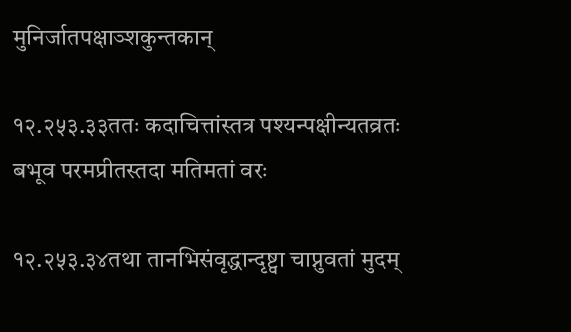मुनिर्जातपक्षाञ्शकुन्तकान्

१२.२५३.३३ततः कदाचित्तांस्तत्र पश्यन्पक्षीन्यतव्रतः
बभूव परमप्रीतस्तदा मतिमतां वरः

१२.२५३.३४तथा तानभिसंवृद्धान्दृष्ट्वा चाप्नुवतां मुदम्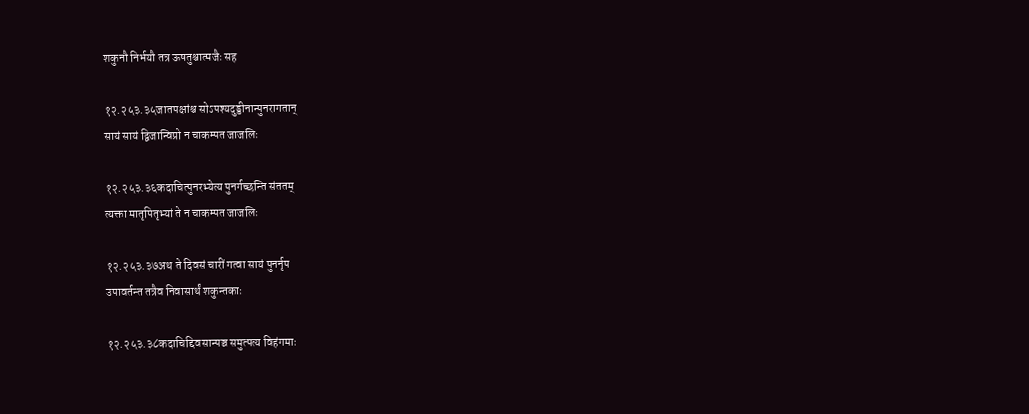शकुनौ निर्भयौ तत्र ऊषतुश्चात्मजैः सह

१२.२५३.३५जातपक्षांश्च सोऽपश्यदुड्डीनान्पुनरागतान्
सायं सायं द्विजान्विप्रो न चाकम्पत जाजलिः

१२.२५३.३६कदाचित्पुनरभ्येत्य पुनर्गच्छन्ति संततम्
त्यक्ता मातृपितृभ्यां ते न चाकम्पत जाजलिः

१२.२५३.३७अथ ते दिवसं चारीं गत्वा सायं पुनर्नृप
उपावर्तन्त तत्रैव निवासार्थं शकुन्तकाः

१२.२५३.३८कदाचिद्दिवसान्पञ्च समुत्पत्य विहंगमाः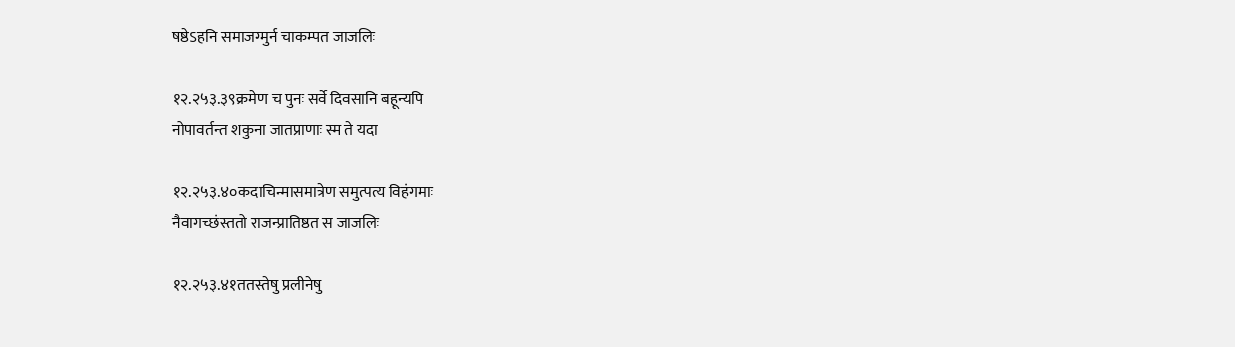षष्ठेऽहनि समाजग्मुर्न चाकम्पत जाजलिः

१२.२५३.३९क्रमेण च पुनः सर्वे दिवसानि बहून्यपि
नोपावर्तन्त शकुना जातप्राणाः स्म ते यदा

१२.२५३.४०कदाचिन्मासमात्रेण समुत्पत्य विहंगमाः
नैवागच्छंस्ततो राजन्प्रातिष्ठत स जाजलिः

१२.२५३.४१ततस्तेषु प्रलीनेषु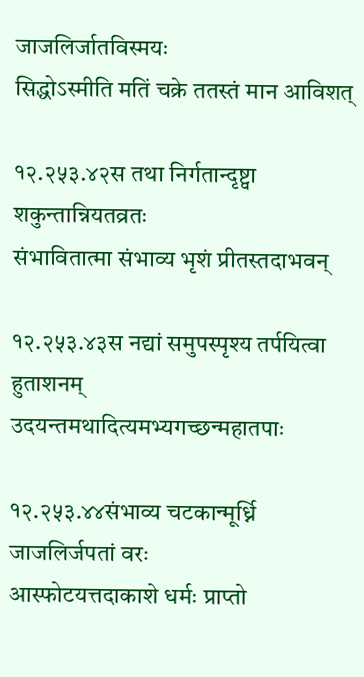जाजलिर्जातविस्मयः
सिद्धोऽस्मीति मतिं चक्रे ततस्तं मान आविशत्

१२.२५३.४२स तथा निर्गतान्दृष्ट्वा शकुन्तान्नियतव्रतः
संभावितात्मा संभाव्य भृशं प्रीतस्तदाभवन्

१२.२५३.४३स नद्यां समुपस्पृश्य तर्पयित्वा हुताशनम्
उदयन्तमथादित्यमभ्यगच्छन्महातपाः

१२.२५३.४४संभाव्य चटकान्मूर्ध्नि जाजलिर्जपतां वरः
आस्फोटयत्तदाकाशे धर्मः प्राप्तो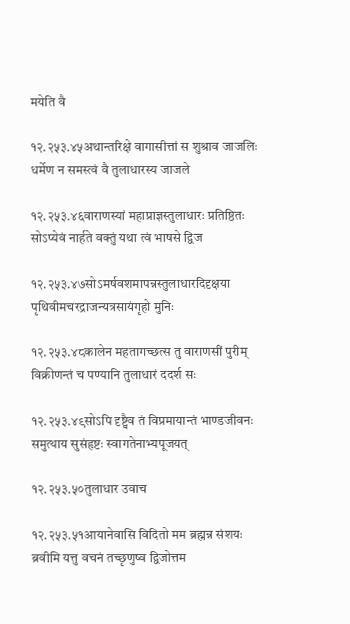मयेति वै

१२.२५३.४५अथान्तरिक्षे वागासीत्तां स शुश्राव जाजलिः
धर्मेण न समस्त्वं वै तुलाधारस्य जाजले

१२.२५३.४६वाराणस्यां महाप्राज्ञस्तुलाधारः प्रतिष्ठितः
सोऽप्येवं नार्हते वक्तुं यथा त्वं भाषसे द्विज

१२.२५३.४७सोऽमर्षवशमापन्नस्तुलाधारदिदृक्षया
पृथिवीमचरद्राजन्यत्रसायंगृहो मुनिः

१२.२५३.४८कालेन महतागच्छत्स तु वाराणसीं पुरीम्
विक्रीणन्तं च पण्यानि तुलाधारं ददर्श सः

१२.२५३.४९सोऽपि दृष्ट्वैव तं विप्रमायान्तं भाण्डजीवनः
समुत्थाय सुसंहृष्टः स्वागतेनाभ्यपूजयत्

१२.२५३.५०तुलाधार उवाच

१२.२५३.५१आयानेवासि विदितो मम ब्रह्मन्न संशयः
ब्रवीमि यत्तु वचनं तच्छृणुष्व द्विजोत्तम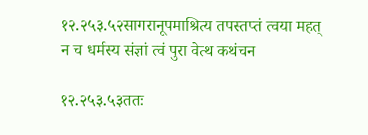१२.२५३.५२सागरानूपमाश्रित्य तपस्तप्तं त्वया महत्
न च धर्मस्य संज्ञां त्वं पुरा वेत्थ कथंचन

१२.२५३.५३ततः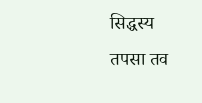सिद्धस्य तपसा तव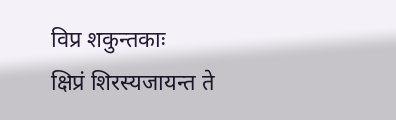विप्र शकुन्तकाः
क्षिप्रं शिरस्यजायन्त ते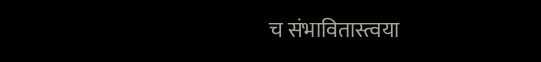च संभावितास्त्वया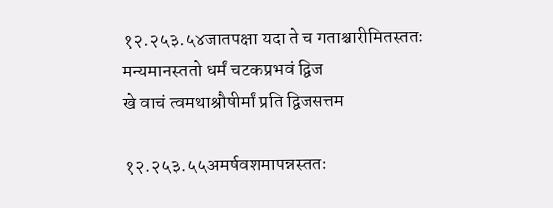१२.२५३.५४जातपक्षा यदा ते च गताश्चारीमितस्ततः
मन्यमानस्ततो धर्मं चटकप्रभवं द्विज
खे वाचं त्वमथाश्रौषीर्मां प्रति द्विजसत्तम

१२.२५३.५५अमर्षवशमापन्नस्ततः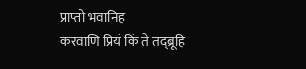प्राप्तो भवानिह
करवाणि प्रियं किं ते तद्ब्रूहि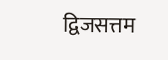द्विजसत्तम